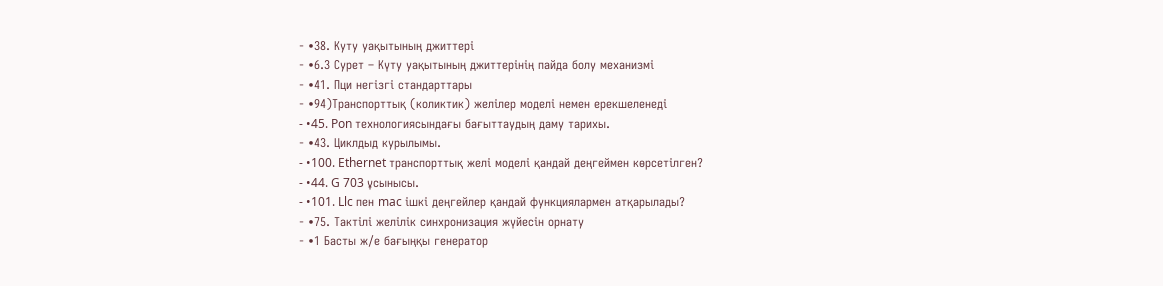- •38. Куту уақытының джиттері
- •6.3 Сурет – Күту уақытының джиттерінің пайда болу механизмі
- •41. Пци негізгі стандарттары
- •94)Транспорттық (коликтик) желілер моделі немен ерекшеленеді
- •45. Pon технологиясындағы бағыттаудың даму тарихы.
- •43. Циклдыд курылымы.
- •100. Ethernet транспорттық желі моделі қандай деңгеймен көрсетілген?
- •44. G 703 ұсынысы.
- •101. Llc пен mac ішкі деңгейлер қандай функциялармен атқарылады?
- •75. Тактілі желілік синхронизация жүйесін орнату
- •1 Басты ж/е бағыңқы генератор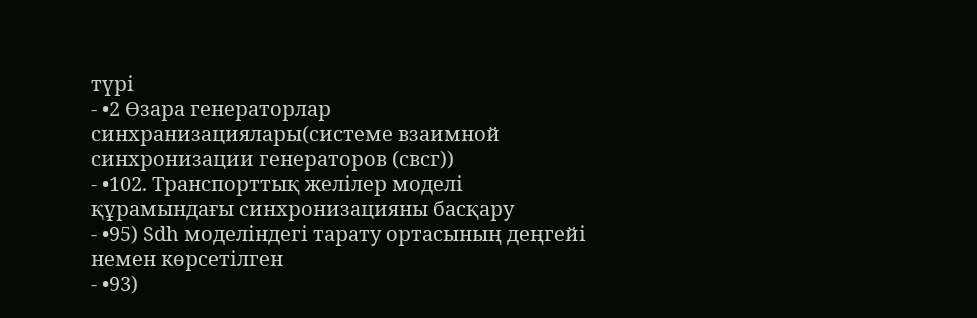түрі
- •2 Өзара генераторлар синхранизациялары(системе взаимной синхронизации генераторов (свсг))
- •102. Транспорттық желілер моделі құрамындағы синхронизацияны басқару
- •95) Sdh моделіндегі тарату ортасының деңгейі немен көрсетілген
- •93)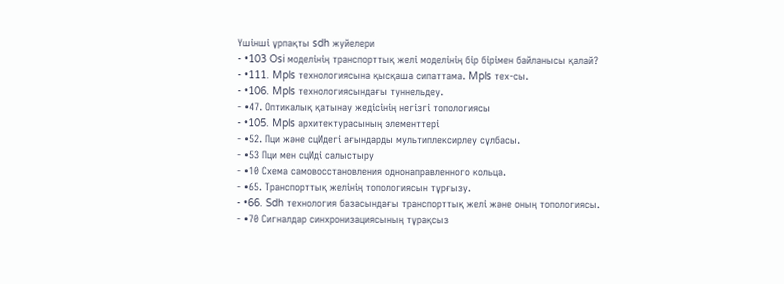Үшінші ұрпақты sdh жуйелери
- •103 Osi моделінің транспорттық желі моделінің бір бірімен байланысы қалай?
- •111. Mpls технологиясына қысқаша сипаттама. Mpls тех-сы.
- •106. Mpls технологиясындағы туннельдеу.
- •47. Оптикалық қатынау жедісінің негізгі топологиясы
- •105. Mpls архитектурасының элементтері
- •52. Пци және сцИдегі ағындарды мультиплексирлеу сұлбасы.
- •53 Пци мен сцИді салыстыру
- •10 Схема самовосстановления однонаправленного кольца.
- •65. Транспорттық желінің топологиясын тұрғызу.
- •66. Sdh технология базасындағы транспорттық желі және оның топологиясы.
- •70 Сигналдар синхронизациясының тұрақсыз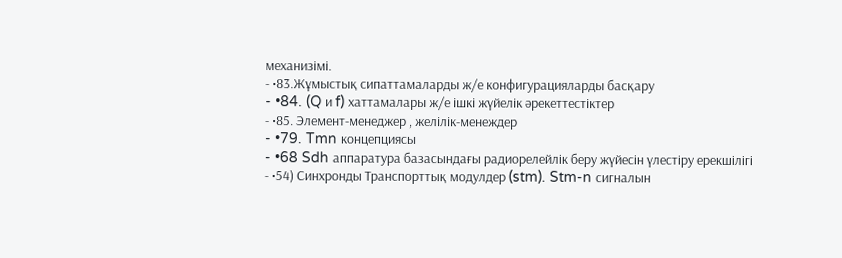механизімі.
- •83.Жұмыстық сипаттамаларды ж/е конфигурацияларды басқару
- •84. (Q и f) хаттамалары ж/е ішкі жүйелік әрекеттестіктер
- •85. Элемент-менеджер , желілік-менеждер
- •79. Tmn концепциясы
- •68 Sdh аппаратура базасындағы радиорелейлік беру жүйесін үлестіру ерекшілігі
- •54) Синхронды Транспорттық модулдер (stm). Stm-n сигналын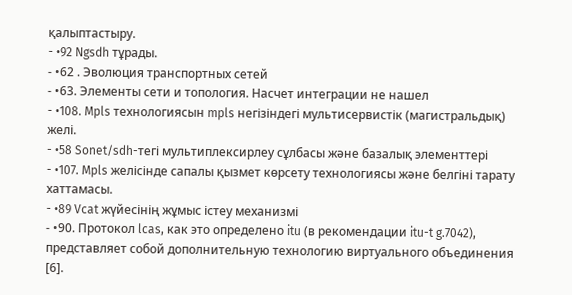қалыптастыру.
- •92 Ngsdh тұрады.
- •62 . Эволюция транспортных сетей
- •63. Элементы сети и топология. Насчет интеграции не нашел
- •108. Mpls технологиясын mpls негізіндегі мультисервистік (магистральдық) желі.
- •58 Sonet/sdh-тегі мультиплексирлеу сұлбасы және базалық элементтері
- •107. Mpls желісінде сапалы қызмет көрсету технологиясы және белгіні тарату хаттамасы.
- •89 Vcat жүйесінің жұмыс істеу механизмі
- •90. Протокол lcas, как это определено itu (в рекомендации itu-t g.7042), представляет собой дополнительную технологию виртуального объединения [6].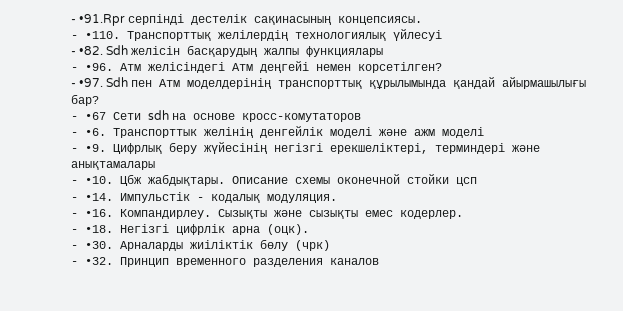- •91.Rpr серпінді дестелік сақинасының концепсиясы.
- •110. Транспорттық желілердің технологиялық үйлесуі
- •82. Sdh желісін басқарудың жалпы функциялары
- •96. Атм желісіндегі Атм деңгейі немен корсетілген?
- •97. Sdh пен Атм моделдерінің транспорттық құрылымында қандай айырмашылығы бар?
- •67 Сети sdh на основе кросс-комутаторов
- •6. Транспорттык желінің денгейлік моделі және ажм моделі
- •9. Цифрлық беру жүйесінің негізгі ерекшеліктері, терминдері және анықтамалары
- •10. Цбж жабдықтары. Описание схемы оконечной стойки цсп
- •14. Импульстік - кодалық модуляция.
- •16. Компандирлеу. Сызықты және сызықты емес кодерлер.
- •18. Негізгі цифрлік арна (оцк).
- •30. Арналарды жиіліктік бөлу (чрк)
- •32. Принцип временного разделения каналов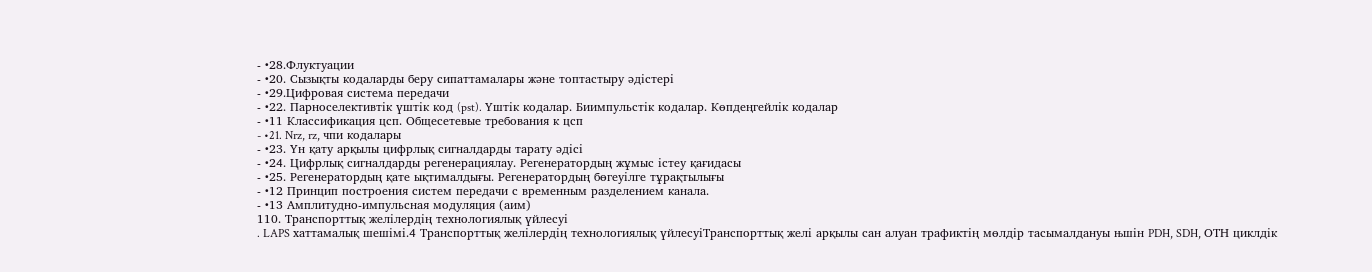- •28.Флуктуации
- •20. Сызықты кодаларды беру сипаттамалары және топтастыру әдістері
- •29.Цифровая система передачи
- •22. Парноселективтік үштік код (pst). Үштік кодалар. Биимпульстік кодалар. Көпдеңгейлік кодалар
- •11 Классификация цсп. Общесетевые требования к цсп
- •21. Nrz, rz, чпи кодалары
- •23. Үн қату арқылы цифрлық сигналдарды тарату әдісі
- •24. Цифрлық сигналдарды регенерациялау. Регенератордың жұмыс істеу қағидасы
- •25. Регенератордың қате ықтималдығы. Регенератордың бөгеуілге тұрақтылығы
- •12 Принцип построения систем передачи с временным разделением канала.
- •13 Амплитудно-импульсная модуляция (аим)
110. Транспорттық желілердің технологиялық үйлесуі
. LAPS хаттамалық шешімі.4 Транспорттық желілердің технологиялық үйлесуіТранспорттық желі арқылы сан алуан трафиктің мөлдір тасымалдануы њшін PDH, SDH, ОТН циклдік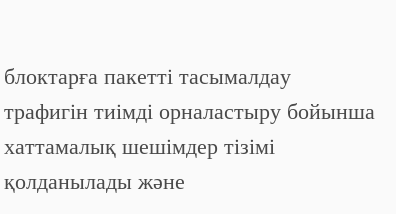блоктарға пакетті тасымалдау трафигін тиімді орналастыру бойынша хаттамалық шешімдер тізімі қолданылады және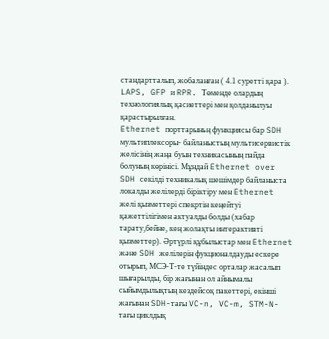стандартталып, жобаланған ( 4.1 суретті қара ). LAPS, GFP и RPR. Төменде олардың технологиялық қасиеттері мен қолданылуы қарастырылған.
Ethernet порттарыньң функциясы бар SDH мультиплексоры- байланыстың мультисервистік желісінің жаңа буын техникасының пайда болуның көрінісі. Мұндай Ethernet over SDH секілді техникалық шешімдер байланыста локалды желілерді біріктіру мен Ethernet желі қызметтері спекртін кеңейтуі қажеттілігімен актуалды болды (хабар тарату,бейне, кең жолақты интерактивті қызметтер). Әртүрлі құбылыстар мен Ethernet және SDH желілерін фукционалдауды ескере отырып, МСЭ-Т-те түйіндес орталар жасалып шығарылды, бір жағынан ол айнымалы сыйымдылықтың кездейсоқ пакеттері, екінші жағынан SDH-тағы VC-n, VC-m, STM-N-тағы циклдық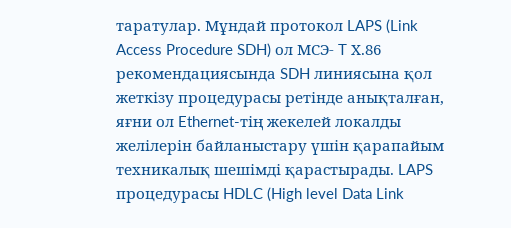таратулар. Мұндай протокол LAPS (Link Access Procedure SDH) ол МСЭ- T Х.86 рекомендациясында SDH линиясына қол жеткізу процедурасы ретінде анықталған, яғни ол Ethernet-тің жекелей локалды желілерін байланыстару үшін қарапайым техникалық шешімді қарастырады. LAPS процедурасы HDLC (High level Data Link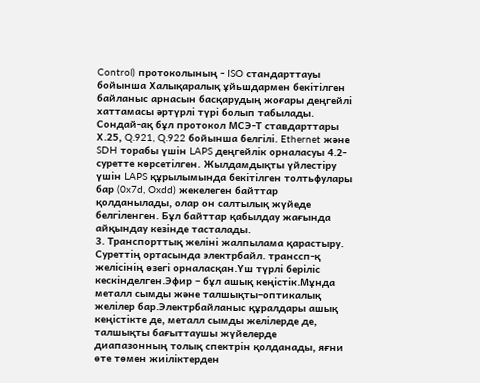Control) протоколының - ISO стандарттауы бойынша Халықаралық ұйьшдармен бекітілген байланыс арнасын басқарудың жоғары деңгейлі хаттамасы әртүрлі түрі болып табылады. Сондай-ақ бұл протокол МСЭ-Т ставдарттары Х.25, Q.921, Q.922 бойынша белгілі. Ethernet және SDH торабы үшін LAPS деңгейлік орналасуы 4.2-суретте көрсетілген. Жылдамдықты үйлестіру үшін LAPS құрылымында бекітілген толтьфулары бар (0x7d, Oxdd) жекелеген байттар қолданылады, олар он салтылық жүйеде белгіленген. Бұл байттар қабылдау жағында айқындау кезінде тасталады.
3. Транспорттық желіні жалпылама қарастыру.
Суреттің ортасында электрбайл. транссп-қ желісінің өзегі орналасқан.Үш түрлі беріліс кескінделген.Эфир – бұл ашық кеңістік.Мұнда металл сымды және талшықты–оптикалық желілер бар.Электрбайланыс құралдары ашық кеңістікте де, металл сымды желілерде де, талшықты бағыттаушы жүйелерде диапазонның толық спектрін қолданады, яғни өте төмен жиіліктерден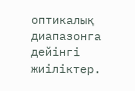оптикалық диапазонга дейінгі жиіліктер.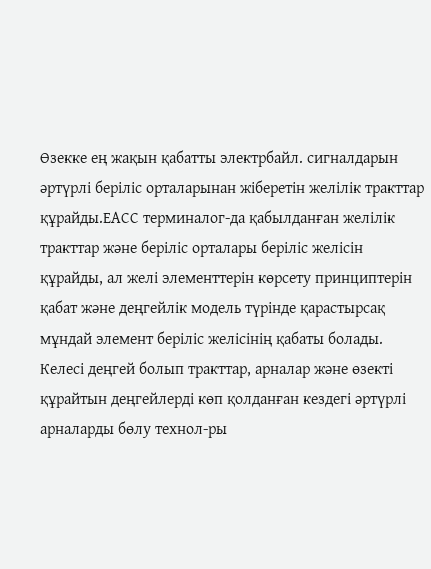Өзекке ең жақын қабатты электрбайл. сигналдарын әртүрлі беріліс орталарынан жіберетін желілік тракттар құрайды.ЕАСС терминалог-да қабылданған желілік тракттар және беріліс орталары беріліс желісін құрайды, ал желі элементтерін көрсету принциптерін қабат және деңгейлік модель түрінде қарастырсақ мұндай элемент беріліс желісінің қабаты болады. Келесі деңгей болып тракттар, арналар және өзекті құрайтын деңгейлерді көп қолданған кездегі әртүрлі арналарды бөлу технол-ры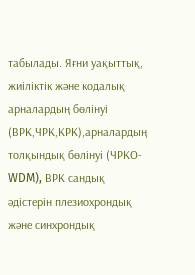табылады. Яғни уақыттық, жиіліктік және кодалық арналардың бөлінуі (ВРК,ЧРК,КРК),арналардың толқындық бөлінуі (ЧРКО-WDM), ВРК сандық әдістерін плезиохрондық және синхрондық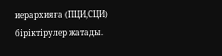иерархияға (ПЦИ,СЦИ) біріктірулер жатады.